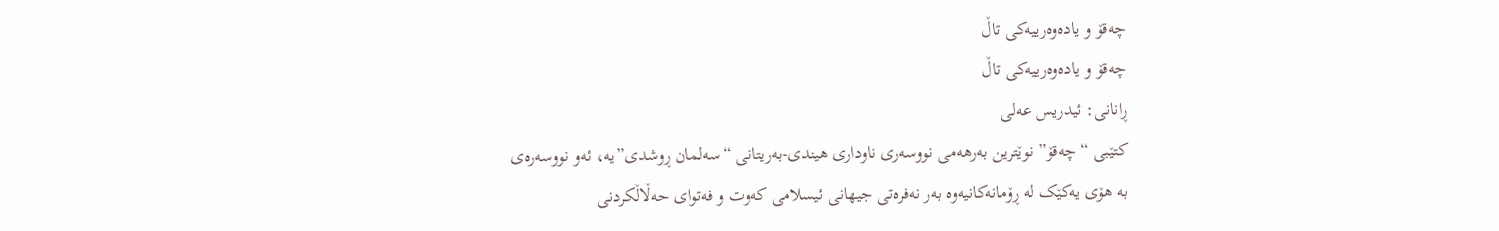چەقۆ و یادەوەرییەکی تاڵ
چەقۆ و یادەوەرییەکی تاڵ
ڕانانی: ئیدریس عەلی
کتێبی “چەقۆ” نوێترین بەرهەمی نووسەری ناوداری هیندی-بەریتانی “سەلمان ڕوشدی”یە، ئەو نووسەرەی بە هۆی یەکێک لە ڕۆمانەکانیەوە بەر نەفرەتی جیهانی ئیسلامی کەوت و فەتوای حەڵاڵکردنی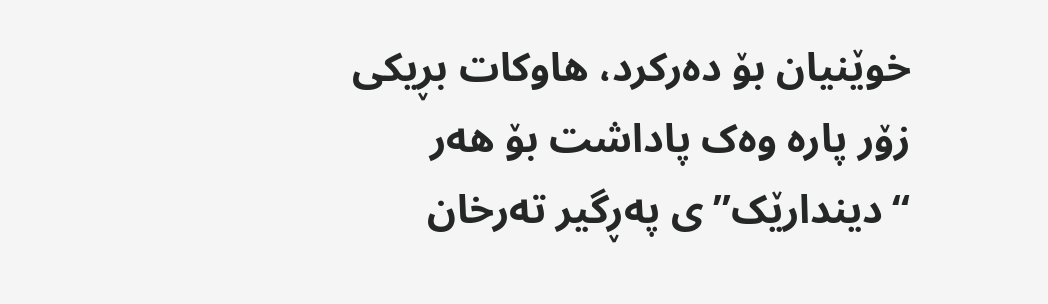خوێنیان بۆ دەرکرد، هاوکات بڕیکی زۆر پارە وەک پاداشت بۆ هەر “دیندارێک”ی پەڕگیر تەرخان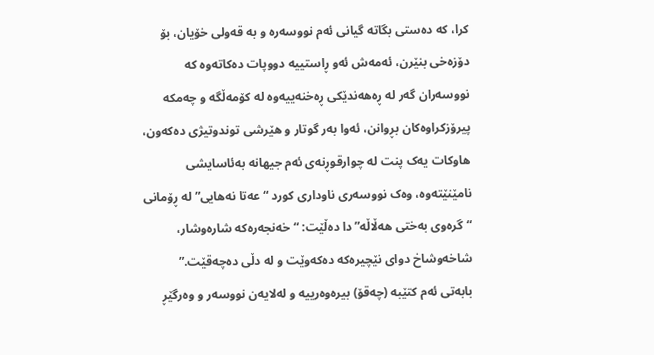کرا، کە دەستی بگاتە گیانی ئەم نووسەرە و بە قەولی خۆیان، بۆ دۆزەخی بنێرن، ئەمەش ئەو ڕاستییە دووپات دەکاتەوە کە نووسەران گەر لە ڕەهەندێکی ڕەخنەییەوە لە کۆمەڵگە و چەمکە پیرۆزکراوەکان بڕوانن، ئەوا بەر گوتار و هێرشی توندوتیژی دەکەون، هاوکات یەک پنت لە چوارقوڕنەی ئەم جیهانە بەئاسایشی نامێنێتەوە، وەک نووسەری ناوداری کورد “عەتا نەهایی” لە ڕۆمانی “گرەوی بەختی هەڵاڵە”دا دەڵێت: “خەنجەرەکە شارەوشار، شاخەوشاخ دوای نێچیرەکە دەکەوێت و لە دڵی دەچەقێت.”
بابەتی ئەم کتێبە (چەقۆ) بیرەوەرییە و لەلایەن نووسەر و وەرگێڕ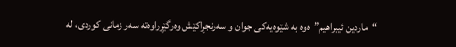“ماردین ئیبراهیم”ەوە بە شێوەیەکی جوان و سەرنجڕاکێش وەرگێڕراوەتە سەر زمانی کوردی، لە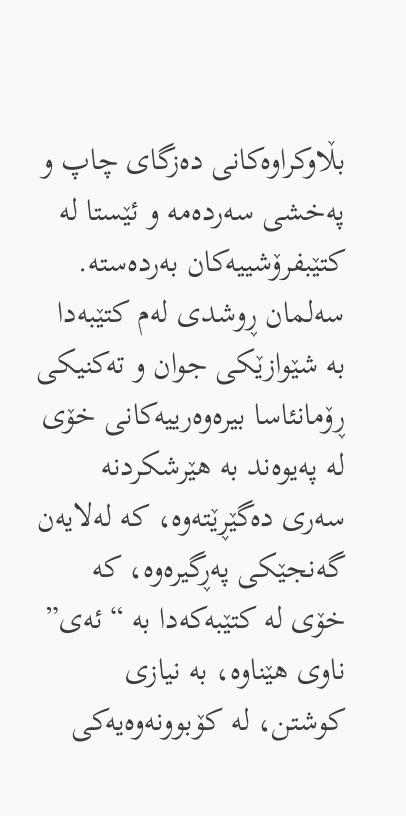بڵاوکراوەکانی دەزگای چاپ و پەخشی سەردەمە و ئێستا لە کتێبفرۆشییەکان بەردەستە.
سەلمان ڕوشدی لەم کتێبەدا بە شێوازێکی جوان و تەکنیکی ڕۆمانئاسا بیرەوەرییەکانی خۆی لە پەیوەند بە هێرشکردنە سەری دەگێڕێتەوە، کە لەلایەن گەنجێکی پەڕگیرەوە، کە خۆی لە کتێبەکەدا بە “ئەی” ناوی هێناوە، بە نیازی کوشتن، لە کۆبوونەوەیەکی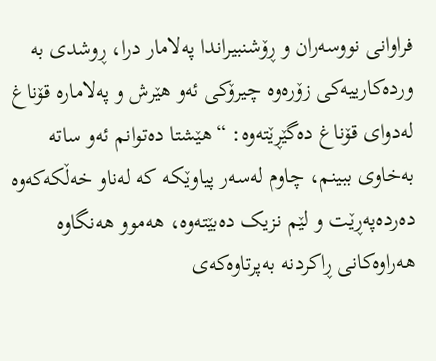فراوانی نووسەران و ڕۆشنبیراندا پەلامار درا، ڕوشدی بە وردەکارییەکی زۆرەوە چیرۆکی ئەو هێرش و پەلامارە قۆناغ لەدوای قۆناغ دەگێڕێتەوە: “هێشتا دەتوانم ئەو ساتە بەخاوی ببینم، چاوم لەسەر پیاوێکە کە لەناو خەڵکەکەوە دەردەپەڕێت و لێم نزیک دەبێتەوە، هەموو هەنگاوە هەراوەکانی ڕاکردنە بەپرتاوەکەی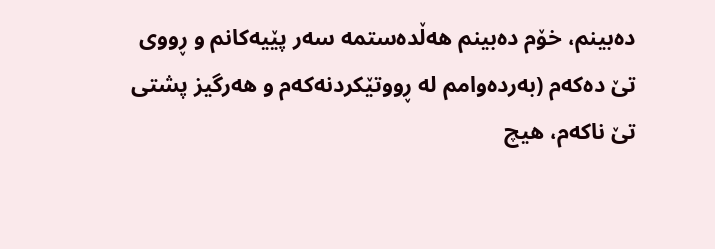دەبینم، خۆم دەبینم هەڵدەستمە سەر پێیەکانم و ڕووی تێ دەکەم (بەردەوامم لە ڕووتێکردنەکەم و هەرگیز پشتی تێ ناکەم، هیچ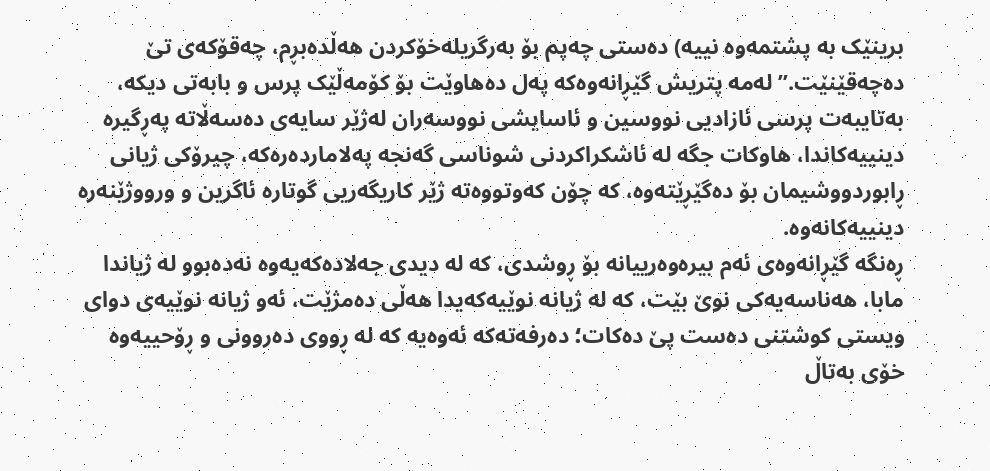برینێک بە پشتمەوە نییە) دەستی چەپم بۆ بەرگریلەخۆکردن هەڵدەبڕم، چەقۆکەی تێ دەچەقێنێت.” لەمە پتریش گێڕانەوەکە پەل دەهاوێت بۆ کۆمەڵێک پرس و بابەتی دیکە، بەتایبەت پرسی ئازادیی نووسین و ئاسایشی نووسەران لەژێر سایەی دەسەڵاتە پەڕگیرە دینییەکاندا، هاوکات جگە لە ئاشکراکردنی شوناسی گەنجە پەلاماردەرەکە، چیرۆکی ژیانی ڕابوردووشیمان بۆ دەگێڕێتەوە، کە چۆن کەوتووەتە ژێر کاریگەریی گوتارە ئاگرین و ورووژێنەرە دینییەکانەوە.
ڕەنگە گێڕانەوەی ئەم بیرەوەرییانە بۆ ڕوشدی، کە لە دیدی جەلادەکەیەوە نەدەبوو لە ژیاندا مابا، هەناسەیەکی نوێ بێت، کە لە ژیانە نوێیەکەیدا هەڵی دەمژێت، ئەو ژیانە نوێیەی دوای ویستی کوشتنی دەست پێ دەکات؛ دەرفەتەکە ئەوەیە کە لە ڕووی دەروونی و ڕۆحییەوە خۆی بەتاڵ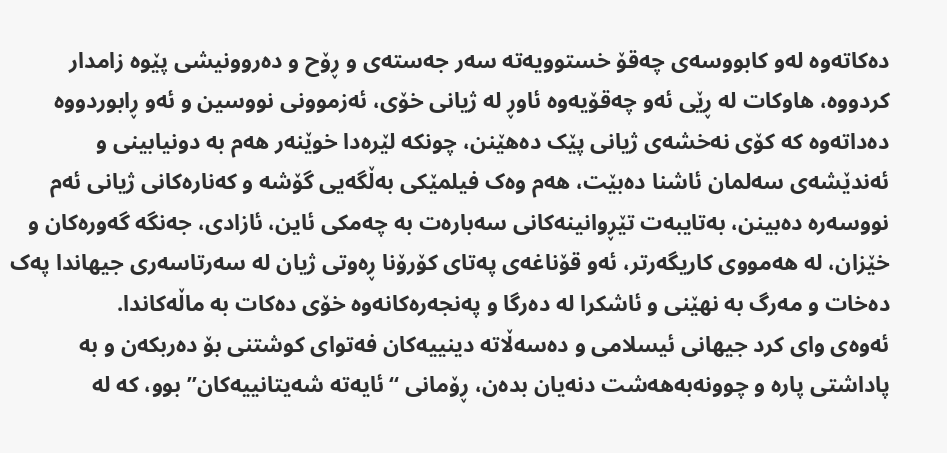دەکاتەوە لەو کابووسەی چەقۆ خستوویەتە سەر جەستەی و ڕۆح و دەروونیشی پێوە زامدار کردووە، هاوکات لە ڕێی ئەو چەقۆیەوە ئاوڕ لە ژیانی خۆی، ئەزموونی نووسین و ئەو ڕابوردووە دەداتەوە کە کۆی نەخشەی ژیانی پێک دەهێنن، چونکە لێرەدا خوێنەر هەم بە دونیابینی و ئەندێشەی سەلمان ئاشنا دەبێت، هەم وەک فیلمێکی بەڵگەیی گۆشە و کەنارەکانی ژیانی ئەم نووسەرە دەبینن، بەتایبەت تێڕوانینەکانی سەبارەت بە چەمکی ئاین، ئازادی، جەنگە گەورەکان و خێزان، لە هەمووی کاریگەرتر، ئەو قۆناغەی پەتای کۆرۆنا ڕەوتی ژیان لە سەرتاسەری جیهاندا پەک دەخات و مەرگ بە نهێنی و ئاشکرا لە دەرگا و پەنجەرەکانەوە خۆی دەکات بە ماڵەکاندا.
ئەوەی وای کرد جیهانی ئیسلامی و دەسەڵاتە دینییەکان فەتوای کوشتنی بۆ دەربکەن و بە پاداشتی پارە و چوونەبەهەشت دنەیان بدەن، ڕۆمانی “ئایەتە شەیتانییەکان” بوو، کە لە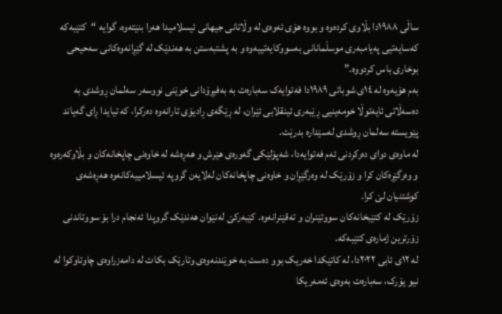ساڵی ١٩٨٨دا بڵاوی کردەوە و بووە هۆی ئەوەی لە وڵاتانی جیهانی ئیسلامیدا هەرا بنێتەوە، گوایە “کتێبەکە کەسایەتیی پەیامبەری موسڵمانانی بەسووکایەتییەوە و بە پشتبەستن بە هەندێک لە گێڕانەوەکانی سەحیحی بوخاری باس کردووە.”
بەم هۆیەوە لە ١٤ی شوباتی ١٩٨٩دا فەتوایەک سەبارەت بە بەفیڕۆدانی خوێنی نووسەر سەلمان ڕوشدی بە دەسەڵاتی ئایەتوڵا خومەینیی ڕێبەری ئینقلابی ئێران، لە ڕێگەی ڕادیۆی تارانەوە دەرکرا، کە تیایدا ڕای گەیاند پێویستە سەلمان ڕوشدی لەسێدارە بدرێت.
لە ماوەی دوای دەرکردنی ئەم فەتوایەدا، شەپۆلێکی گەورەی هێرش و هەڕەشە لە خاوەنی چاپخانەکان و بڵاوکەرەوە و وەرگێڕەکان کرا و زۆرێک لە وەرگێڕان و خاوەنی چاپخانەکان لەلایەن گروپە ئیسلامییەکانەوە هەڕەشەی کوشتنیان لێ کرا.
زۆرێک لە کتێبخانەکان سووتێنران و تەقێنرانەوە. کێبەرکێ لەنێوان هەندێک گروپدا ئەنجام درا بۆ سووتاندنی زۆرترین ژمارەی کتێبەکە.
لە ١٢ی ئابی ٢٠٢٢دا، لە کاتێکدا خەریک بوو دەست بە خوێندنەوەی وتارێک بکات لە دامەزراوەی چاوتاوکوا لە نیو یۆرک، سەبارەت بەوەی ئەمەریکا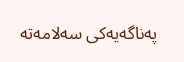پەناگەیەکی سەلامەتە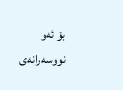بۆ ئەو نووسەرانەی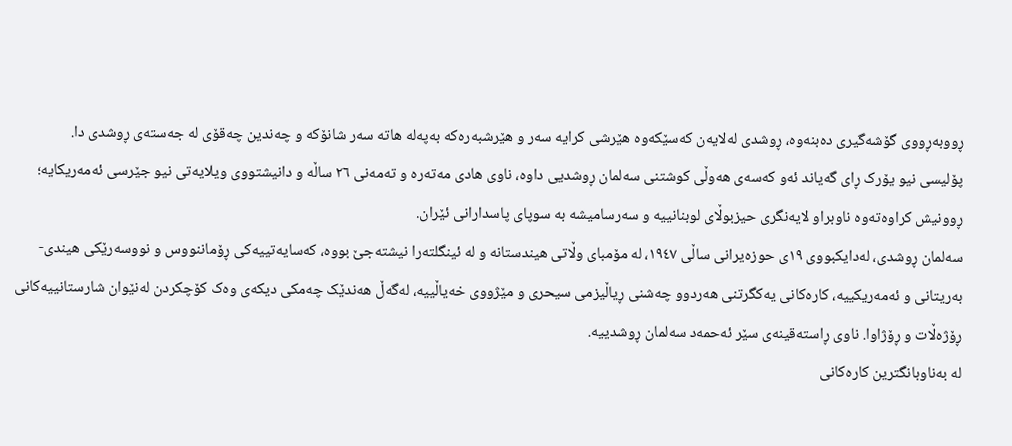ڕووبەڕووی گۆشەگیری دەبنەوە، ڕوشدی لەلایەن کەسێکەوە ھێرشی کرایە سەر و هێرشبەرەکە بەپەلە ھاتە سەر شانۆکە و چەندین چەقۆی لە جەستەی ڕوشدی دا.
پۆلیسی نیو یۆرک ڕای گەیاند ئەو کەسەی هەوڵی کوشتنی سەلمان ڕوشدیی داوە، ناوی هادی مەتەرە و تەمەنی ٢٦ ساڵە و دانیشتووی ویلایەتی نیو جێرسی ئەمەریکایە؛ ڕوونیش کراوەتەوە ناوبراو لایەنگری حیزبوڵای لوبنانییە و سەرسامیشە بە سوپای پاسدارانی ئێران.
سەلمان ڕوشدی، لەدایکبووی ١٩ی حوزەیرانی ساڵی ١٩٤٧، لە مۆمبای وڵاتی هیندستانە و لە ئینگلتەرا نیشتەجێ بووە، کەسایەتییەکی ڕۆماننووس و نووسەرێکی هیندی-بەریتانی و ئەمەریکییە، کارەکانی یەکگرتنی هەردوو چەشنی ڕیاڵیزمی سیحری و مێژووی خەیاڵییە، لەگەڵ هەندێک چەمکی دیکەی وەک کۆچکردن لەنێوان شارستانییەکانی ڕۆژەڵات و ڕۆژاوا. ناوی ڕاستەقینەی سێر ئەحمەد سەلمان ڕوشدییە.
لە بەناوبانگترین کارەکانی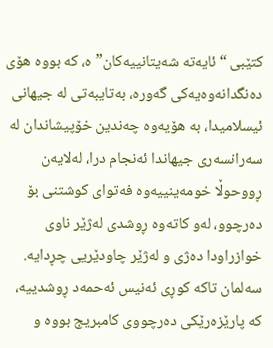کتێبی “ئایەتە شەیتانییەکان”ە، کە بووە هۆی دەنگدانەوەیەکی گەورە، بەتایبەتی لە جیهانی ئیسلامیدا، بە هۆیەوە چەندین خۆپیشاندان لە سەرانسەری جیهاندا ئەنجام درا، لەلایەن ڕووحوڵا خومەینییەوە فەتوای کوشتنی بۆ دەرچوو، لەو کاتەوە ڕوشدی لەژێر ناوی خوازراودا دەژی و لەژێر چاودێریی چڕدایە.
سەلمان تاکە کوڕی ئەنیس ئەحمەد ڕوشدییە، کە پارێزەرێکی دەرچووی کامبریج بووە و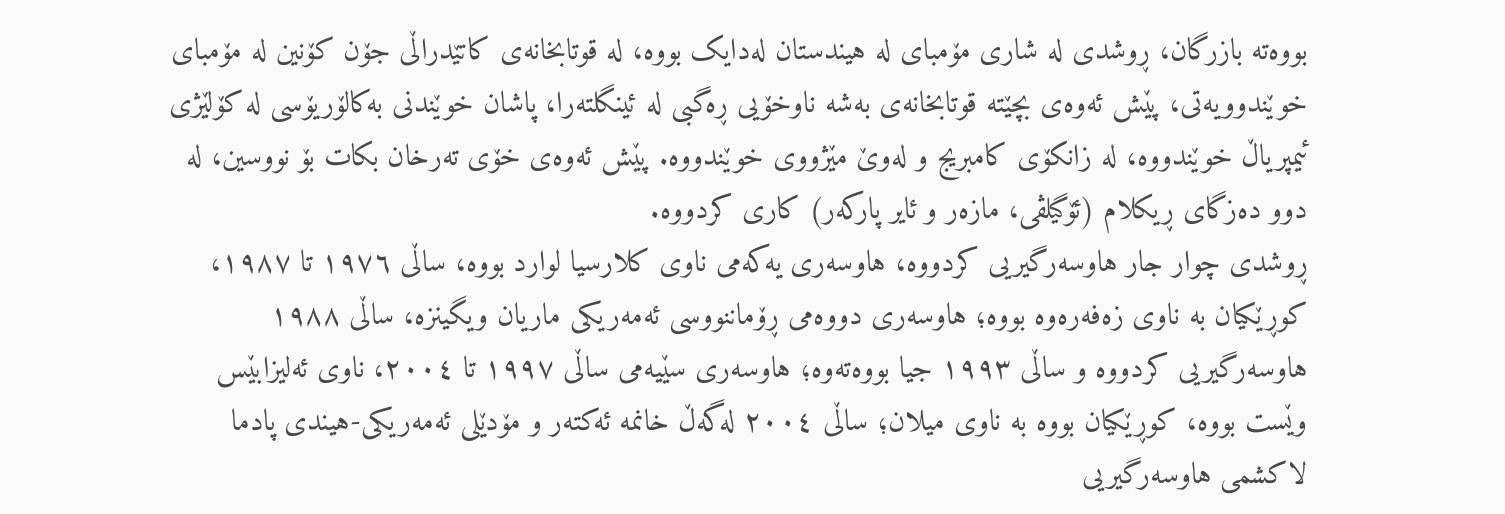بووەتە بازرگان، ڕوشدی لە شاری مۆمبای لە هیندستان لەدایک بووە، لە قوتابخانەی کاتێدراڵی جۆن کۆنین لە مۆمبای خوێندوویەتی، پێش ئەوەی بچێتە قوتابخانەی بەشە ناوخۆیی ڕەگبی لە ئینگلتەرا، پاشان خوێندنی بەکالۆریۆسی لە کۆلێژی ئیمپریاڵ خوێندووە، لە زانکۆی کامبریج و لەوێ مێژووی خوێندووە. پێش ئەوەی خۆی تەرخان بکات بۆ نووسین، لە دوو دەزگای ڕیکلام (ئۆگیلڤی، مازەر و ئایر پارکەر) کاری کردووە.
ڕوشدی چوار جار هاوسەرگیریی کردووە، هاوسەری یەکەمی ناوی کلارسیا لوارد بووە، ساڵی ١٩٧٦ تا ١٩٨٧، کوڕێکیان بە ناوی زەفەرەوە بووە؛ هاوسەری دووەمی ڕۆماننووسی ئەمەریکی ماریان ویگینزە، ساڵی ١٩٨٨ هاوسەرگیریی کردووە و ساڵی ١٩٩٣ جیا بووەتەوە؛ هاوسەری سێیەمی ساڵی ١٩٩٧ تا ٢٠٠٤، ناوی ئەلیزابێس وێست بووە، کوڕێکیان بووە بە ناوی میلان؛ ساڵی ٢٠٠٤ لەگەڵ خانمە ئەکتەر و مۆدێلی ئەمەریکی-هیندی پادما لاکشمی هاوسەرگیریی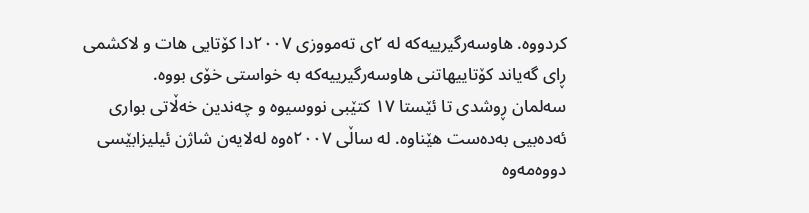کردووە. هاوسەرگیرییەکە لە ٢ی تەمووزی ٢٠٠٧دا کۆتایی هات و لاکشمی ڕای گەیاند کۆتاییهاتنی هاوسەرگیرییەکە بە خواستی خۆی بووە.
سەلمان ڕوشدی تا ئێستا ١٧ کتێبی نووسیوە و چەندین خەڵاتی بواری ئەدەبیی بەدەست هێناوە. لە ساڵی ٢٠٠٧ەوە لەلایەن شاژن ئیلیزابێسی دووەمەوە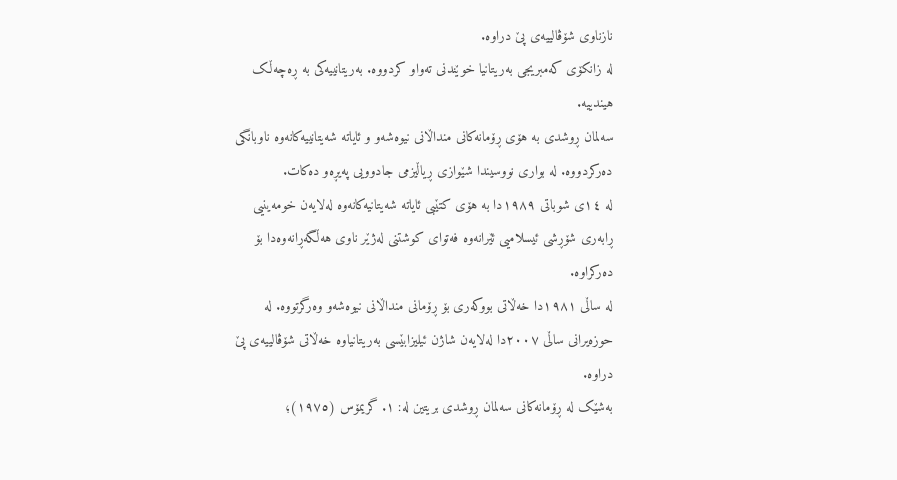نازناوی شۆڤالییەی پێ دراوە.
لە زانکۆی کەمبریجی بەریتانیا خوێندنی تەواو کردووە. بەریتانییەکی بە ڕەچەڵک هیندییە.
سەلمان ڕوشدی بە هۆی ڕۆمانەکانی منداڵانی نیوەشەو و ئایاتە شەیتانییەکانەوە ناوبانگی دەرکردووە. لە بواری نووسیندا شێوازی ڕیاڵیزمی جادوویی پەیڕەو دەکات.
لە ١٤ی شوباتی ١٩٨٩دا بە هۆی کتێبی ئایاتە شەیتانیەکانەوە لەلایەن خومەینیی ڕابەری شۆڕشی ئیسلامیی ئێرانەوە فەتوای کوشتنی لەژێر ناوی هەڵگەڕانەوەدا بۆ دەرکراوە.
لە ساڵی ١٩٨١دا خەڵاتی بووکەری بۆ ڕۆمانی منداڵانی نیوەشەو وەرگرتووە. لە حوزەیرانی ساڵی ٢٠٠٧دا لەلایەن شاژن ئیلیزابێسی بەریتانیاوە خەڵاتی شۆڤالییەی پێ دراوە.
بەشێک لە ڕۆمانەکانی سەلمان ڕوشدی بریتین لە: ١. گریمۆس (۱۹۷٥)؛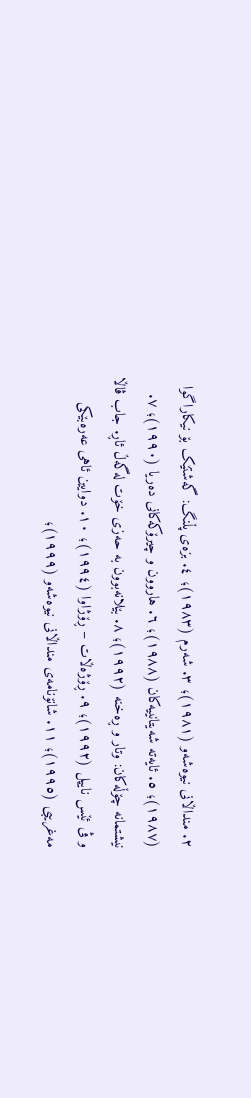٢. منداڵانی نیوەشەو (١٩٨١)؛ ٣. شەرم (١٩٨٣)؛ ٤. بزەی پڵنگ: گەشتێک بۆ نیکاراگوا (١٩٨٧)؛ ٥. ئایەتە شەیتانییەکان (١٩٨٨)؛ ٦. هاروون و چیرۆکەکانی دەریا (١٩٩٠)؛ ٧. نیشتمانە چۆڵەکان: وتار و ڕەخنە (١٩٩٢)؛ ٨. بێلانەبوون بە حەزی خۆت لەگەڵ ئاڕ. جاب ڤاڵا و ڤی ئێس نایپل (١٩٩٢)؛ ٩. ڕۆژەڵات – ڕۆژاوا (١٩٩٤)؛ ١٠. دوایین ئاهی عەرەبێکی مەغریبی (١٩٩٥)؛ ١١. شانۆنامەی منداڵانی نیوەشەو (١٩٩٩)؛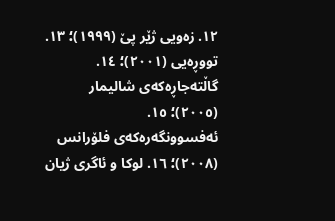١٢. زەویی ژێر پێ (١٩٩٩)؛ ١٣. تووڕەیی (٢٠٠١)؛ ١٤. گاڵتەجاڕەکەی شالیمار (٢٠٠٥)؛ ١٥. ئەفسوونگەرەکەی فلۆرانس (٢٠٠٨)؛ ١٦. لوکا و ئاگری ژیان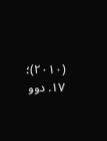(٢٠١٠)؛ ١٧. دوو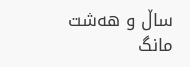ساڵ و هەشت مانگ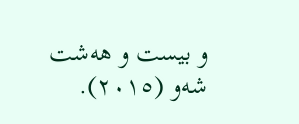و بیست و هەشت شەو (٢٠١٥).